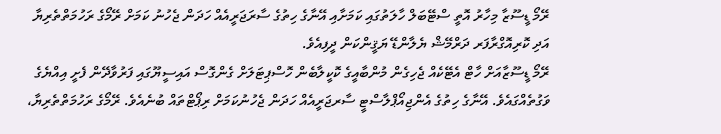ރޭމޯ ޑީސޫޒާ މިހާރު އޮތީ ސްޓޭބަލް ހާލަތުގައި ކަމަށާއި އޭނާގެ ހިތުގެ ސާރަޖަރީއެއް ހަދަން ޖެހުނު ކަމަށް ރޭމޯގެ ރަހުމަތްތެރިޔާ އަދި ކޮރިއޮގްރާފަރ ދަރްމޭޝް ޔެލާންޑޭ ޔަޤީންކަން ދީފިއެވެ.
ރޭމޯ ޑީސޫޒާއަށް ހާޓް އެޓޭކެއް ޖެހިގެން މުންބާއީގެ ކޮކީލާބެން ހޮސްޕިޓަލަށް ގެންގޮސް އައިސީޔޫގައި ފަރުވާދޭން ފެށީ އިއްޔެގެ ވަގުތެއްގައެވެ. އޭނާގެ ހިތުގެ އެންޖިއޯޕްލާސްޓީ ސާރޖަރީއެއް ހަދަން ޖެހުނުކަމަށް ރިޕޯޓްތައް ބުނެއެވެ. ރޭމޯގެ ރަހުމަތްތެރިޔާ،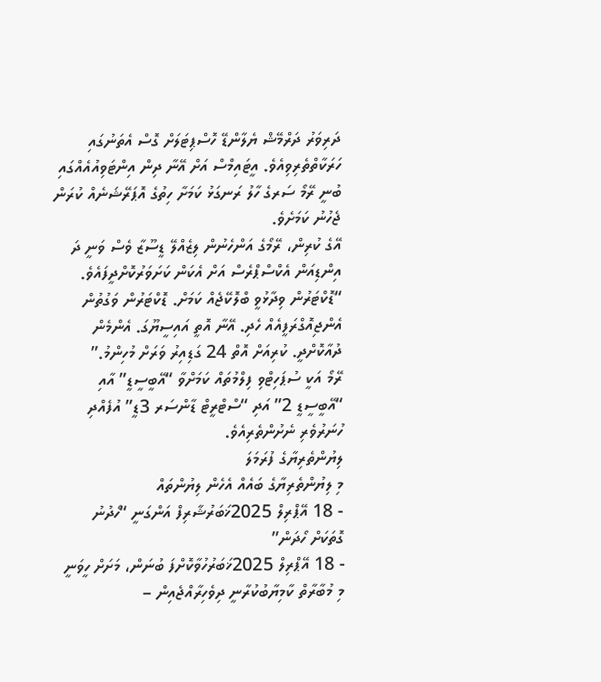ދަރިވަރު ދަރްމޭޝް ޔެލާންޑޭ ހޮސްޕިޓަލަށް ގޮސް އެތަނުގައި ހަރަކާތްތެރިވިއެވެ. އީޓައިމްސް އަށް އޭނާ ދިން އިންޓަވިއުއެއްގައި ބުނީ ރޭމޯ ސަރގެ ހާލު ރަނގަޅު ކަމަށާ ހިތުގެ އޮޕަރޭޝަނެއް ކުރަން ޖެހުނު ކަމަށެވެ.
އޭގެ ކުރިން، ރޭމޯގެ އަންހެނުން ލިޒެއްލޭ ޑީސޫޒާ ވެސް ވަނީ ދަ އިންޑިއަން އެކްސްޕްރެސް އަށް އެކަން ކަށަވަރުކޮށްދީފައެވެ.
“ޑޮކްޓަރުން ވިދާޅުވީ ބްލޮކޭޖެއް ކަމަށް. ޑޮކްޓަރުން ވަގުތުން އެންޖިއޮގްރަފީއެއް ހެދި. އޭނާ އޮތީ އައިސީޔޫގަ. އެންމެން ދުއާކޮށްދީ. ކުރިއަށް އޮތް 24 ގަޑިއިރު ވަރަށް މުހިންމު.”
ރޭމޯ އަކީ ސުޕަހިޓްވި ފިލްމުތައް ކަމަށްވާ “އޭބީސީޑީ” އާއި “އޭބީސީޑީ 2” އަދި “ސްޓްރީޓް ޑާންސަރ 3ޑީ” އުފެއްދި ހުނަރުވެރި ނެށުންތެރިއެވެ.
ލިޔުންތެރިޔާގެ ފުރަމަލަ
މި ލިޔުންތެރިޔާގެ ބައެއް އެހެން ލިޔުންތައް
- 18 އޭޕްރިލް 2025ޚަބަރުޝާރިފް އަންގަނީ “ހޯދުނު ގޮތަކަށް ހޯދަން”
- 18 އޭޕްރިލް 2025ޚަބަރުހުވާކޮށްފަ ބުނަން، މަށަށް ހީވަނީ މި މުބާރާތް ކާމިޔާބުކުރާނީ ދިވެހިރާއްޖެއިން –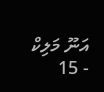އަނޫ މަލިކް
- 15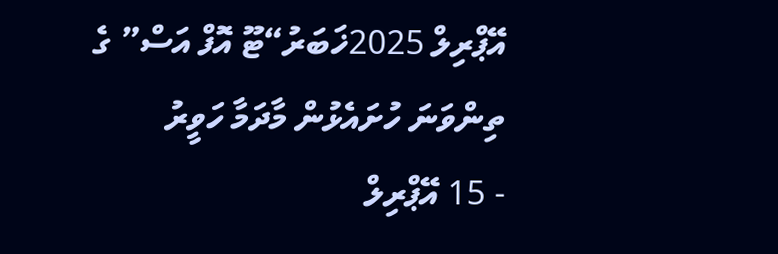އޭޕްރިލް 2025ޚަބަރު“ޓޫ އޮފް އަސް” ގެ ތިންވަނަ ހުށައެޅުން މާދަމާ ހަވީރު
- 15 އޭޕްރިލް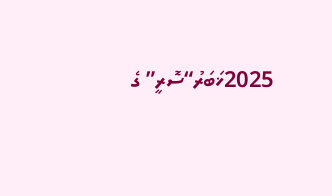2025ޚަބަރު“ސޮރީ” ގެ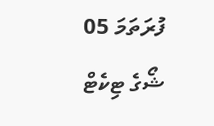ފުރަތަމަ 05 ޝޯގެ ޓިކެޓް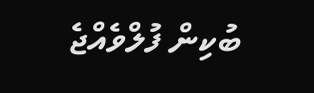ބުކިން ފުލްވެއްޖެ